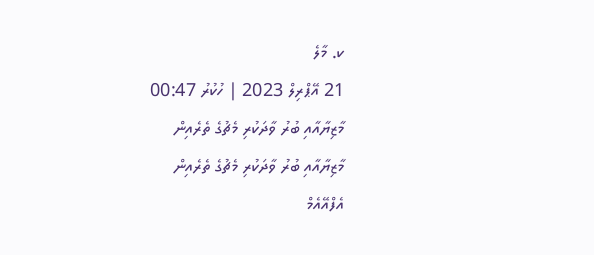ކ. މާލެ
21 އޭޕްރިލް 2023 | ހުކުރު 00:47
މާޒިޔާއާއި ބުރު ވާދަކުރި މެޗުގެ ތެރެއިން
މާޒިޔާއާއި ބުރު ވާދަކުރި މެޗުގެ ތެރެއިން
އެފްއޭއެމް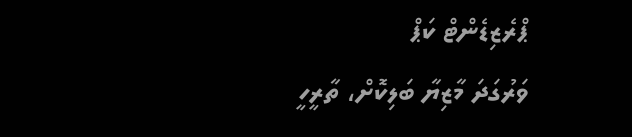ޕްރެޒިޑެންޓް ކަޕް
ވަރުގަދަ މާޒިޔާ ބަލިކޮށް، ތާރީހީ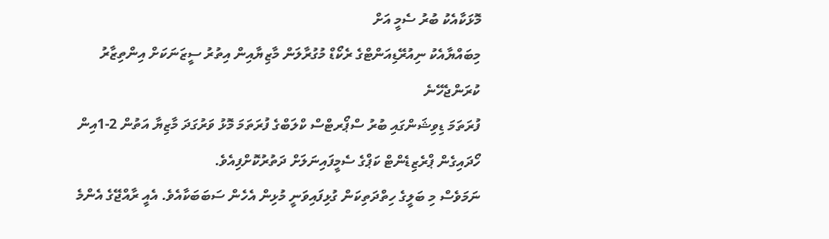މޮޅަކާއެކު ބުރު ސެމީ އަށް
މިބައްޔާއެކު ނިއުރޭޑިއަންޓްގެ ރެކޯޑް މުގުރާލަން މާޒިޔާއިން އިތުރު ސީޒަނަކަށް އިންތިޒާރު ކުރަންޖެހޭނެ
ފުރަތަމަ ޑިވިޝަންގައި ބުރު ސްޕޯރޓްސް ކްލަބްގެ ފުރަތަމަ މޮޅު ވަރުގަދަ މާޒިޔާ އަތުން 2-1އިން ހޯދައިގެން ޕްރެޒިޑެންޓް ކަޕްގެ ސެމީފައިނަލަށް ދަތުރުކޮށްފިއެވެ.
ނަމަވެސް މި ބަލީގެ ހިތްދަތިކަން ގުޅިފައިވަނީ މުޅިން އެހެން ސަބަބަކާއެވެ. އެއީ ރާއްޖޭގެ އެންމެ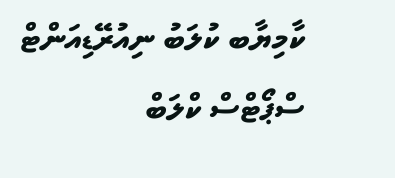ކާމިޔާބ ކުލަބު ނިއުރޭޑިއަންޓް ސްޕޯޓްސް ކްލަބް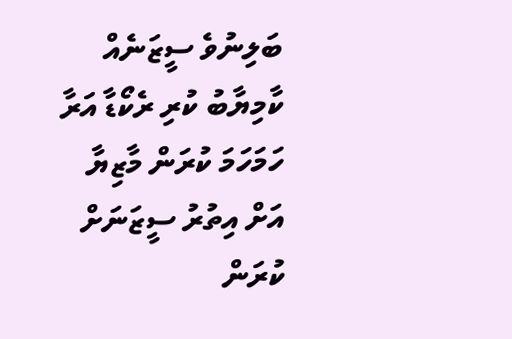ބަލިނުވެ ސީޒަނެއް ކާމިޔާބު ކުރި ރެކޯޑާ އަރާ ހަމަހަމަ ކުރަން މާޒިޔާ އަށް އިތުރު ސީޒަނަށް ކުރަން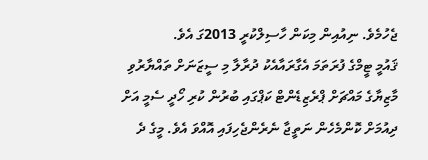ޖެހުމެވެ. ނިއުއިން މިކަން ހާސިލްކުރީ 2013ގަ އެވެ.
ޤައުމީ ޓީމްގެ ފުރަތަމަ އެގާރައާއެކު ދުރާލާ މި ސީޒަނަށް ތައްޔާރުވި މާޒިޔާގެ މައްޗަށް ޕްރެޒިޑެންޓް ކަޕްގައި ބުރުން ކުރި ހޯދީ ސެމީ އަށް ދިއުމަށް ކޮންމެހެން ނަތީޖާ ނެރެންޖެހިފައި އޮއްވަ އެވެ. މީގެ ދެ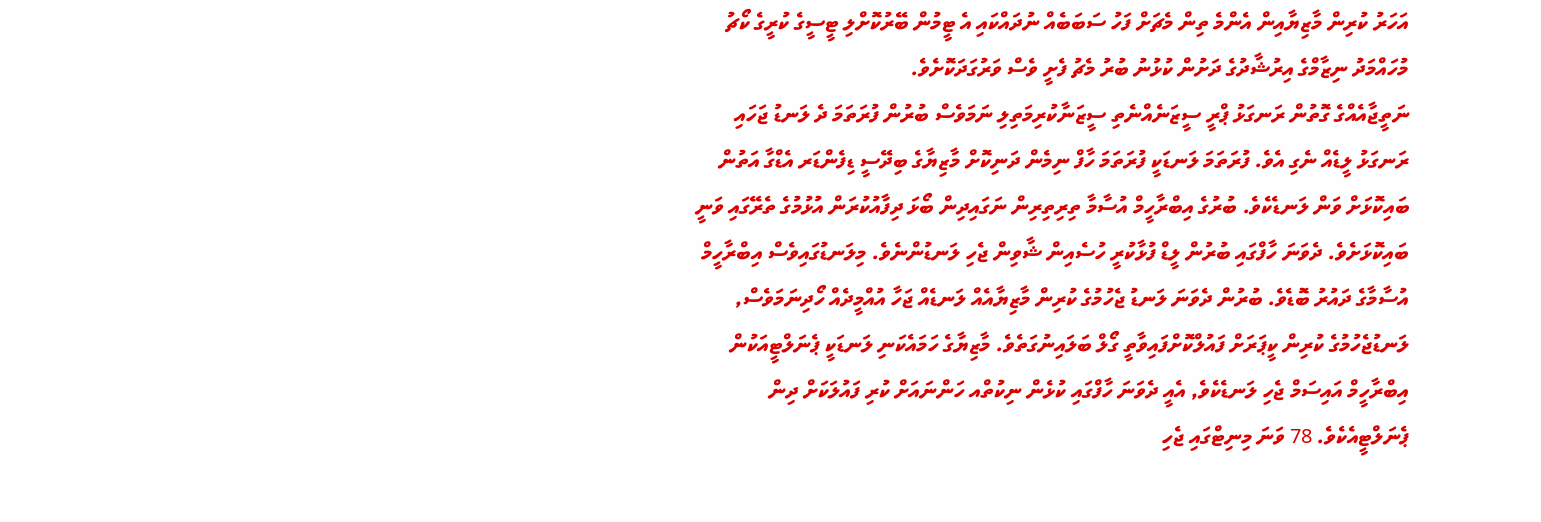އަހަރު ކުރިން މާޒިޔާއިން އެންމެ ތިން މެޗަށް ފަހު ސަބަބެއް ނުދައްކައި އެ ޓީމުން ބޭރުކޮށްލި ޓީސީގެ ކުރީގެ ކޯޗު މުހައްމަދު ނިޒާމްގެ އިރުޝާދުގެ ދަށުން ކުޅުނު ބުރު މެޗު ފެށީ ވެސް ވަރުގަދަކޮށެވެ.
ނަތީޖާއެއްގެ ގޮތުން ރަނގަޅު ޕްރީ ސީޒަނެއްނެތި ސީޒަނާކުރިމަތިލި ނަމަވެސް ބުރުން ފުރަތަމަ ދެ ލަނޑު ޖަހައި ރަނގަޅު ލީޑެއް ނެގި އެވެ. ފުރަތަމަ ލަނޑަކީ ފުރަތަމަ ހާފް ނިމެން ދަނިކޮށް މާޒިޔާގެ ބިދޭސީ ޑިފެންޑަރ އެޑްގާ އަތުން ބައިކޮޅަށް ވަން ލަނޑެކެވެ. ބުރުގެ އިބްރާހީމް އުސާމާ ތިރިތިރިން ނަގައިދިން ބޯޅަ ދިފާއުކުރަން އުޅުމުގެ ތެރޭގައި ވަނީ ބައިކޮޅަށެވެ. ދެވަނަ ހާފްގައި ބުރުން ލީޑް ފުޅާކުރީ ހުސެއިން ޝާވިން ޖެހި ލަނޑުންނެވެ. މިލަނޑުގައިވެސް އިބްރާހީމް އުސާމާގެ ދައުރު ބޮޑެވެ. ބުރުން ދެވަނަ ލަނޑު ޖެހުމުގެ ކުރިން މާޒިޔާއެއް ލަނޑެއް ޖަހާ އުއްމީދެއް ހޯދިނަމަވެސް, ލަނޑުޖެހުމުގެ ކުރިން ކީޕަރަށް ފައުލްކޮށްފައިވާތީ ގޯލް ބަލައިނުގަތެވެ. މާޒިޔާގެ ހަމައެކަނި ލަނޑަކީ ޕެނަލްޓީއަކުން އިބްރާހީމް އައިސަމް ޖެހި ލަނޑެކެވެ, އެއީ ދެވަނަ ހާފްގައި ކުޅެން ނިކުތްއ ހަންނައަށް ކުރި ފައުލަކަށް ދިން ޕެނަލްޓީއެކެވެ. 78 ވަނަ މިނިޓްގައި ޖެހި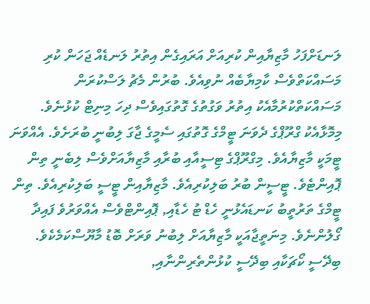ލަނޑަށްފަހު މާޒިޔާއިން ކުރިއަށް އަރައިގެން އިތުރު ލަނޑެއް ޖަހަން ކުރި މަސައްކަތްވެސް ކާމިޔާބެއް ނުވިއެވެ. ބުރުން މެޗު ލަސްކުރަން މަސައްކަތްކުރުމާއެކު އިތުރު ވަގުތުގެ ގޮތުގައިވެސް ދިހަ މިނިޓް ކުޅުނެވެ.
މިމޮޅާއެކު ގްރޫޕްގެ ދެވަނަ ޓީމްގެ ގޮތުގައި ސެމީގެ ޖާގަ ލިބުނީ ބުރަށެވެ. އެއްވަނަ ޓީމަކީ މާޒިޔާއެވެ. މިގްރޫޕްގެ ޓިސީއާއި ބުރާއި މާޒިޔާއަށްވެސް ލިބެނީ ތިން ޕޮއިންޓެވެ. ޓީސީން ބުރު ބަލިކުރިއެވެ. މާޒިޔާއިން ޓީސީ ބަލިކުރިއެވެ. ތިން ޓީމްގެ ތަރުތީބު ކަނޑައެޅުނީ ހެޑް ޓު ހެޑާއި, ޕޮއިންޓްވެސް އެއްވަރުވެ ފައިދާ ގޯލުންނެވެ. މިނަތީޖާއަކީ މާޒިޔާއަށް ލިބުނު ވަރަށް ބޮޑު މާޔޫސްކަމެކެވެ. ބިދޭސީ ކޯޗަކާއި ބިދޭސީ ކުޅުންތެރިންނާއި,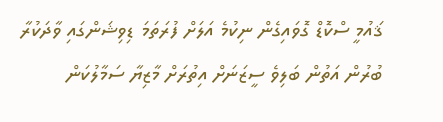ޤައުމީ ސްކޮޑް ގޮވައިގެން ނިކުމެ އަލަށް ފުރަތަމަ ޑިވިޝަންގައި ވާދަކުރާ ބުރުން އަތުން ބަލިވެ ސީޒަނަށް އިތުރަށް މާޒިޔާ ސަމާލުކަން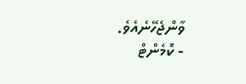ވާންޖެހޭނެއެވެ.
- ކޮމެންޓް